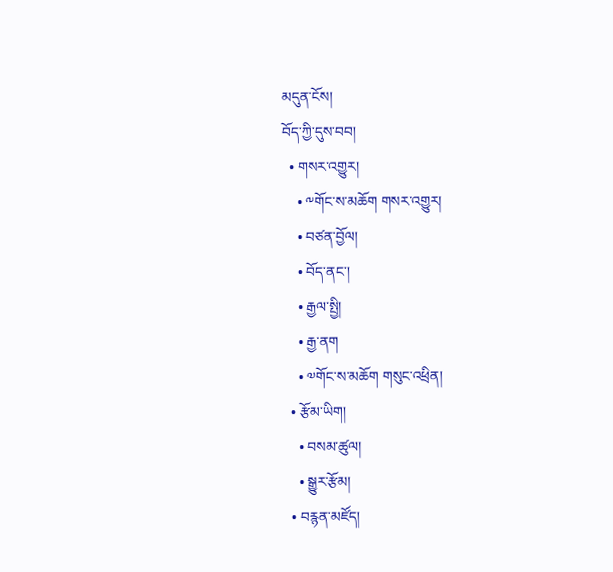མདུན་ངོས།
བོད་ཀྱི་དུས་བབ།
  • གསར་འགྱུར།
    • ༸གོང་ས་མཆོག གསར་འགྱུར།
    • བཙན་བྱོལ།
    • བོད་ནང་།
    • རྒྱལ་སྤྱི།
    • རྒྱ་ནག
    • ༧གོང་ས་མཆོག གསུང་འཕྲིན།
  • རྩོམ་ཡིག།
    • བསམ་ཚུལ།
    • སྒྱུར་རྩོམ།
  • བརྙན་མཛོད།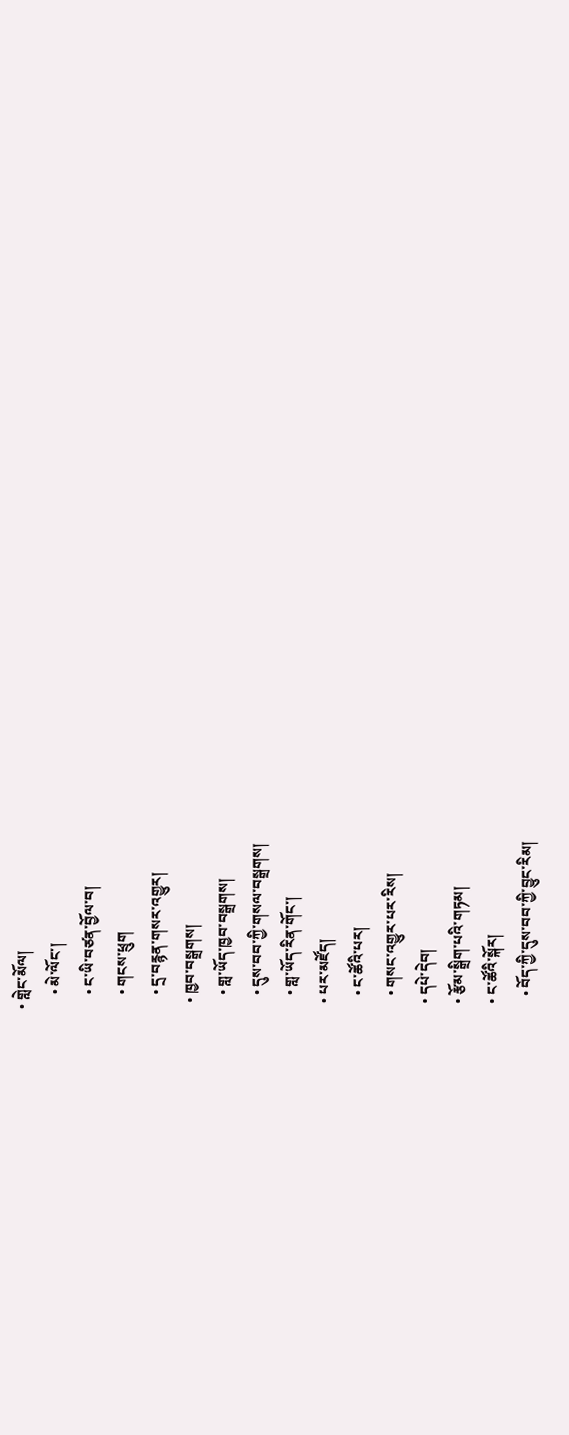• གླེང་མོལ།
    • མེ་ལོང་།
    • ང་ཡི་བཙན་བྱོལ་བ།
    • གངས་ཕྲུག
    • དྲ་བརྙན་གསར་འགྱུར།
  • ཁྱབ་བསྒྲགས།
    • གླ་ཡོད་ཁྱབ་བསྒྲགས།
    • དུས་བབ་ཀྱི་གསལ་བསྒྲགས།
    • གླ་ཡོད་རིན་གོང་།
  • པར་མཛོད།
    • ང་ཚོའི་པར།
    • གསང་འགྱུར་པར་རིས།
  • དཔེ་དེབ།
  • རྩོམ་སྒྲིག་པའི་གཏམ།
  • ང་ཚོའི་སྐོར།
    • བོད་ཀྱི་དུས་བབ་ཀྱི་བྱུང་རིམ།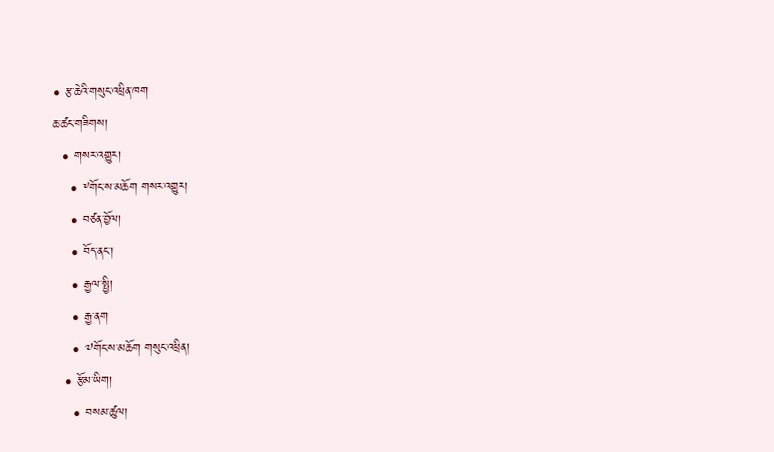• རྩ་ཆེའི་གསུང་འཕྲིན་ཁག
ཆ་ཚང་གཟིགས།
  • གསར་འགྱུར།
    • ༸གོང་ས་མཆོག གསར་འགྱུར།
    • བཙན་བྱོལ།
    • བོད་ནང་།
    • རྒྱལ་སྤྱི།
    • རྒྱ་ནག
    • ༧གོང་ས་མཆོག གསུང་འཕྲིན།
  • རྩོམ་ཡིག།
    • བསམ་ཚུལ།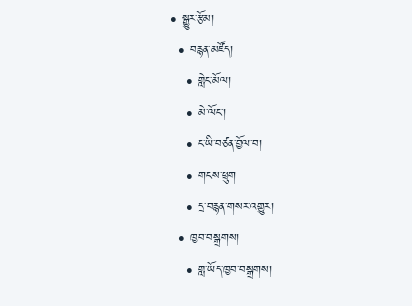• སྒྱུར་རྩོམ།
  • བརྙན་མཛོད།
    • གླེང་མོལ།
    • མེ་ལོང་།
    • ང་ཡི་བཙན་བྱོལ་བ།
    • གངས་ཕྲུག
    • དྲ་བརྙན་གསར་འགྱུར།
  • ཁྱབ་བསྒྲགས།
    • གླ་ཡོད་ཁྱབ་བསྒྲགས།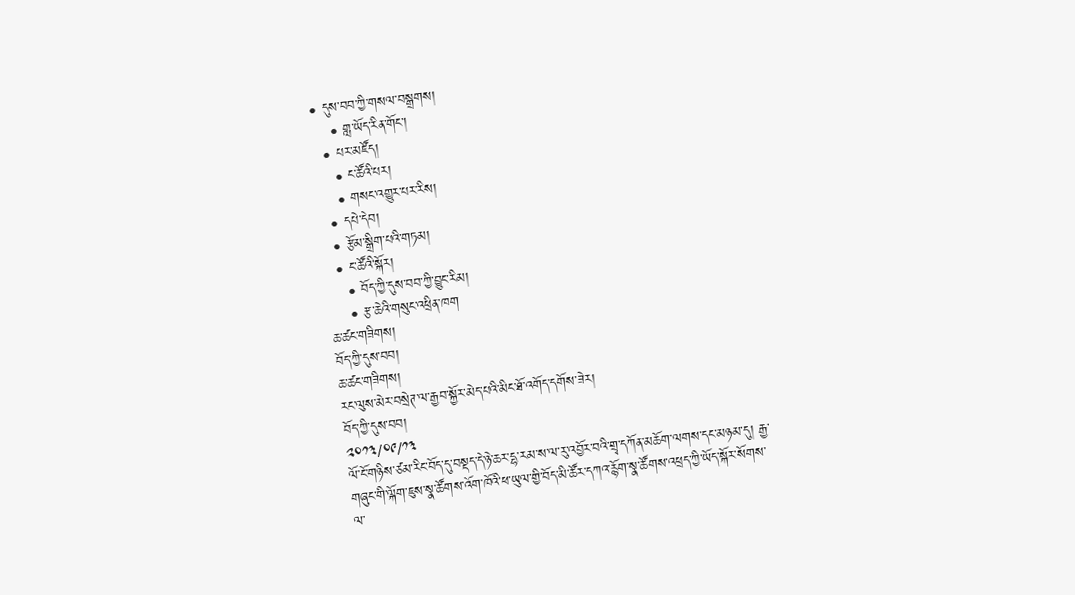• དུས་བབ་ཀྱི་གསལ་བསྒྲགས།
    • གླ་ཡོད་རིན་གོང་།
  • པར་མཛོད།
    • ང་ཚོའི་པར།
    • གསང་འགྱུར་པར་རིས།
  • དཔེ་དེབ།
  • རྩོམ་སྒྲིག་པའི་གཏམ།
  • ང་ཚོའི་སྐོར།
    • བོད་ཀྱི་དུས་བབ་ཀྱི་བྱུང་རིམ།
    • རྩ་ཆེའི་གསུང་འཕྲིན་ཁག
ཆ་ཚང་གཟིགས།
བོད་ཀྱི་དུས་བབ།
ཆ་ཚང་གཟིགས།
རང་ལུས་མེར་བསྲེཊ་ལ་རྒྱབ་སྐྱོར་མེད་པའི་མིང་ཐོ་འགོད་དགོས་ཟེར།
བོད་ཀྱི་དུས་བབ།
༢༠༡༣/༠༩/༡༣
ལོ་ངོ་གཉིས་ཙམ་རིང་བོད་དུ་བསྡད་དེ་ཉེ་ཆར་དྷ་རམ་ས་ལ་རུ་འབྱོར་བའི་གྲྭ་དཀོན་མཆོག་ལགས་དང་མཉམ་དུ། རྒྱ་གཞུང་གི་ལྐོག་ཇུས་སྣ་ཚོགས་འོག་ཁོའི་ཕ་ཡུལ་གྱི་བོད་མི་ཚོར་དཀའ་རྙོག་སྣ་ཚོགས་འཕྲད་ཀྱི་ཡོད་སྐོར་སོགས་ལ་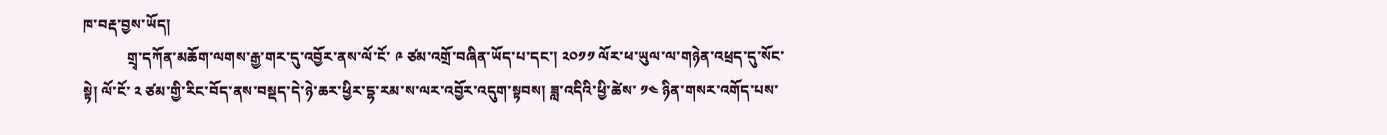ཁ་བརྡ་བྱས་ཡོད།
            གྲྭ་དཀོན་མཆོག་ལགས་རྒྱ་གར་དུ་འབྱོར་ནས་ལོ་ངོ་ ༩ ཙམ་འགྲོ་བཞིན་ཡོད་པ་དང་། ༢༠༡༡ ལོར་ཕ་ཡུལ་ལ་གཉེན་འཕྲད་དུ་སོང་སྟེ། ལོ་ངོ་ ༢ ཙམ་གྱི་རིང་བོད་ནས་བསྡད་དེ་ཉེ་ཆར་ཕྱིར་དྷ་རམ་ས་ལར་འབྱོར་འདུག་སྟབས། ཟླ་འདིའི་ཕྱི་ཚེས་ ༡༤ ཉིན་གསར་འགོད་པས་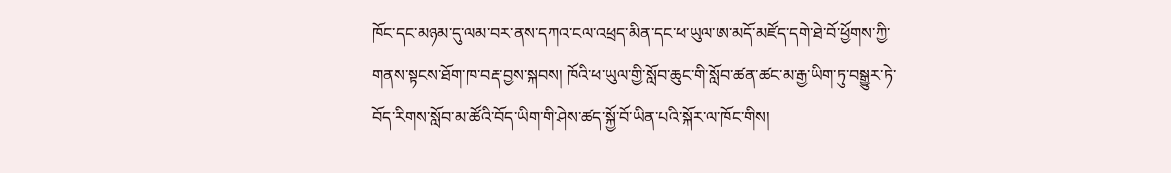ཁོང་དང་མཉམ་དུ་ལམ་བར་ནས་དཀའ་ངལ་འཕྲད་མིན་དང་ཕ་ཡུལ་ཨ་མདོ་མཛོད་དགེ་ཐེ་བོ་ཕྱོགས་ཀྱི་གནས་སྟངས་ཐོག་ཁ་བརྡ་བྱས་སྐབས། ཁོའི་ཕ་ཡུལ་གྱི་སློབ་ཆུང་གི་སློབ་ཚན་ཚང་མ་རྒྱ་ཡིག་ཏུ་བསྒྱུར་ཏེ་བོད་རིགས་སློབ་མ་ཚོའི་བོད་ཡིག་གི་ཤེས་ཚད་སྐྱོ་བོ་ཡིན་པའི་སྐོར་ལ་ཁོང་གིས།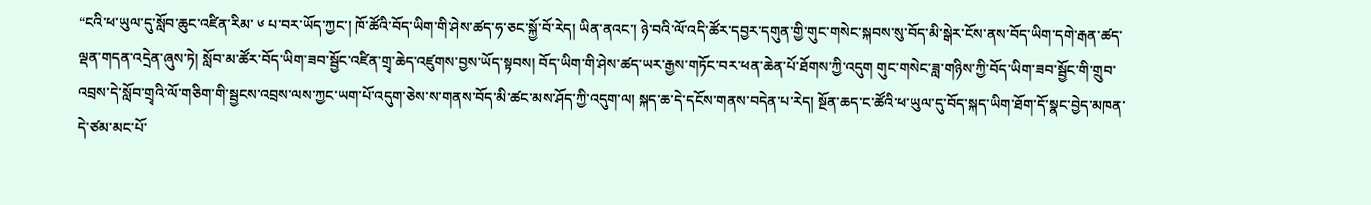“ངའི་ཕ་ཡུལ་དུ་སློབ་ཆུང་འཛིན་རིམ་ ༦ པ་བར་ཡོད་ཀྱང་། ཁོ་ཚོའི་བོད་ཡིག་གི་ཤེས་ཚད་ཧ་ཅང་སྐྱོ་བོ་རེད། ཡིན་ནའང་། ཉེ་བའི་ལོ་འདི་ཚོར་དབྱར་དགུན་གྱི་གུང་གསེང་སྐབས་སུ་བོད་མི་སྒེར་ངོས་ནས་བོད་ཡིག་དགེ་རྒན་ཚད་ལྡན་གདན་འདྲེན་ཞུས་ཏེ། སློབ་མ་ཚོར་བོད་ཡིག་ཟབ་སྦྱོང་འཛིན་གྲྭ་ཆེད་འཛུགས་བྱས་ཡོད་སྟབས། བོད་ཡིག་གི་ཤེས་ཚད་ཡར་རྒྱས་གཏོང་བར་ཕན་ཆེན་པོ་ཐོགས་ཀྱི་འདུག གུང་གསེང་ཟླ་གཉིས་ཀྱི་བོད་ཡིག་ཟབ་སྦྱོང་གི་གྲུབ་འབྲས་དེ་སློབ་གྲྭའི་ལོ་གཅིག་གི་སྦྱངས་འབྲས་ལས་ཀྱང་ཡག་པོ་འདུག་ཅེས་ས་གནས་བོད་མི་ཚང་མས་ཤོད་ཀྱི་འདུག་ལ། སྐད་ཆ་དེ་དངོས་གནས་བདེན་པ་རེད། སྔོན་ཆད་ང་ཚོའི་ཕ་ཡུལ་དུ་བོད་སྐད་ཡིག་ཐོག་དོ་སྣང་བྱེད་མཁན་དེ་ཙམ་མང་པོ་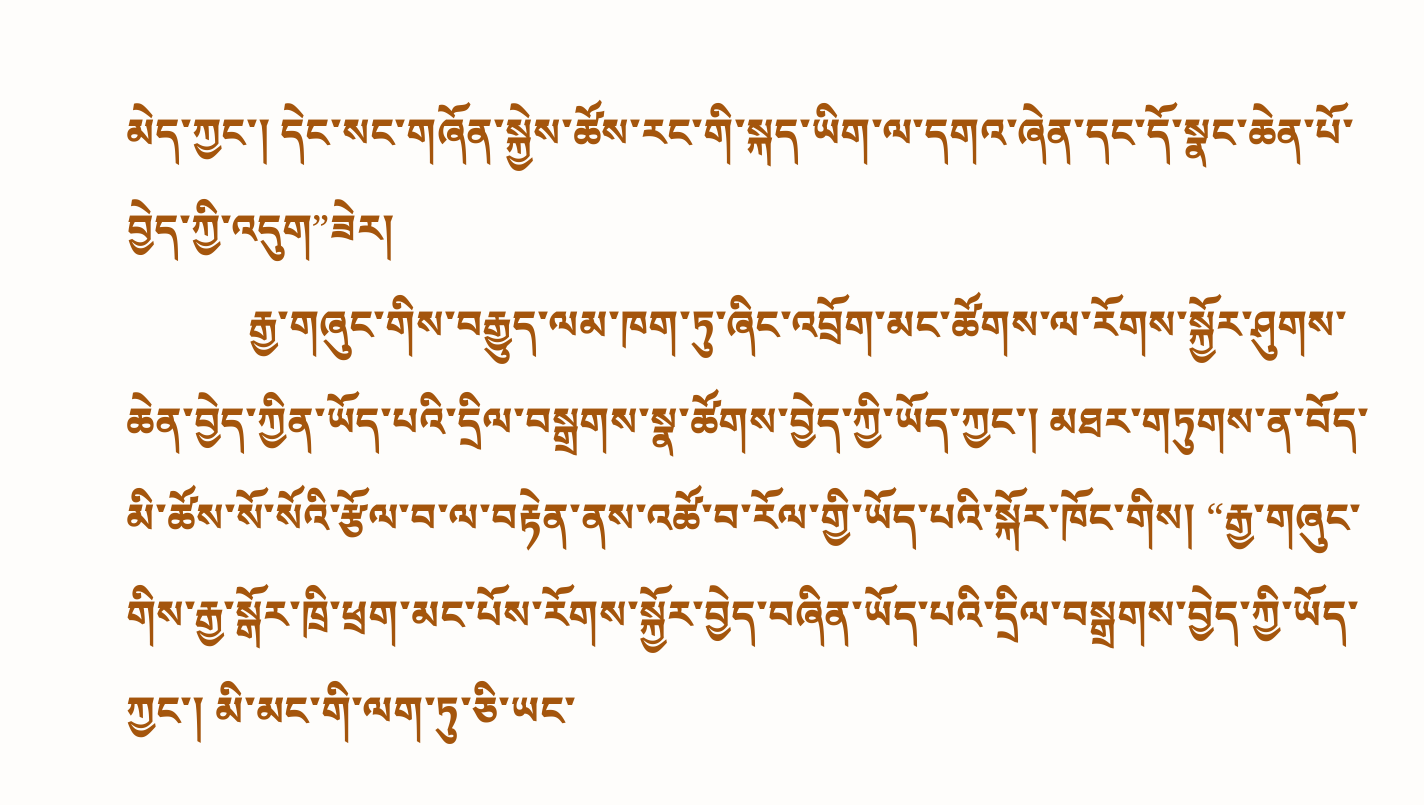མེད་ཀྱང་། དེང་སང་གཞོན་སྐྱེས་ཚོས་རང་གི་སྐད་ཡིག་ལ་དགའ་ཞེན་དང་དོ་སྣང་ཆེན་པོ་བྱེད་ཀྱི་འདུག”ཟེར།
            རྒྱ་གཞུང་གིས་བརྒྱུད་ལམ་ཁག་ཏུ་ཞིང་འབྲོག་མང་ཚོགས་ལ་རོགས་སྐྱོར་ཤུགས་ཆེན་བྱེད་ཀྱིན་ཡོད་པའི་དྲིལ་བསྒྲགས་སྣ་ཚོགས་བྱེད་ཀྱི་ཡོད་ཀྱང་། མཐར་གཏུགས་ན་བོད་མི་ཚོས་སོ་སོའི་རྩོལ་བ་ལ་བརྟེན་ནས་འཚོ་བ་རོལ་གྱི་ཡོད་པའི་སྐོར་ཁོང་གིས། “རྒྱ་གཞུང་གིས་རྒྱ་སྒོར་ཁྲི་ཕྲག་མང་པོས་རོགས་སྐྱོར་བྱེད་བཞིན་ཡོད་པའི་དྲིལ་བསྒྲགས་བྱེད་ཀྱི་ཡོད་ཀྱང་། མི་མང་གི་ལག་ཏུ་ཅི་ཡང་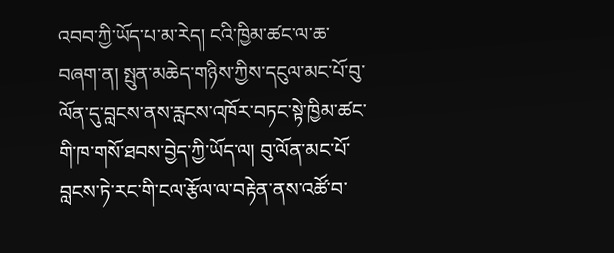འབབ་ཀྱི་ཡོད་པ་མ་རེད། ངའི་ཁྱིམ་ཚང་ལ་ཆ་བཞག་ན། སྤུན་མཆེད་གཉིས་ཀྱིས་དངུལ་མང་པོ་བུ་ལོན་དུ་བླངས་ནས་རླངས་འཁོར་བཏང་སྟེ་ཁྱིམ་ཚང་གི་ཁ་གསོ་ཐབས་བྱེད་ཀྱི་ཡོད་ལ། བུ་ལོན་མང་པོ་བླངས་ཏེ་རང་གི་ངལ་རྩོལ་ལ་བརྟེན་ནས་འཚོ་བ་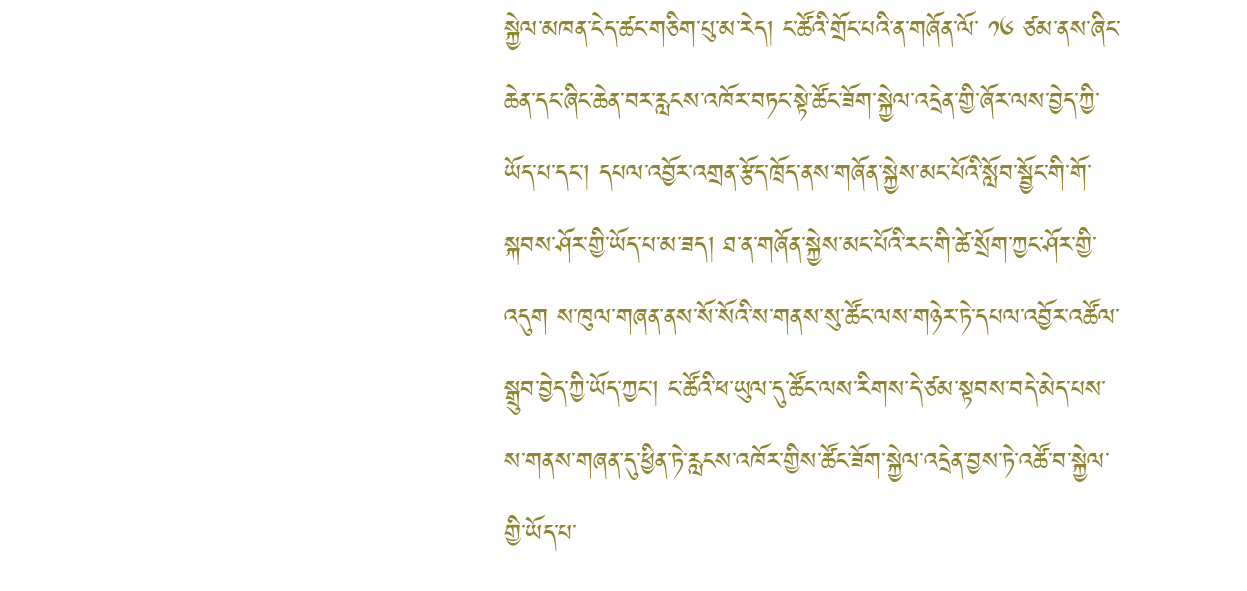སྐྱེལ་མཁན་ངེད་ཚང་གཅིག་པུ་མ་རེད། ང་ཚོའི་གྲོང་པའི་ན་གཞོན་ལོ་ ༡༦ ཙམ་ནས་ཞིང་ཆེན་དང་ཞིང་ཆེན་བར་རླངས་འཁོར་བཏང་སྟེ་ཚོང་ཟོག་སྐྱེལ་འདྲེན་གྱི་ཞོར་ལས་བྱེད་ཀྱི་ཡོད་པ་དང་། དཔལ་འབྱོར་འགྲན་རྩོད་ཁྲོད་ནས་གཞོན་སྐྱེས་མང་པོའི་སློབ་སྦྱོང་གི་གོ་སྐབས་ཤོར་གྱི་ཡོད་པ་མ་ཟད། ཐ་ན་གཞོན་སྐྱེས་མང་པོའི་རང་གི་ཚེ་སྲོག་ཀྱང་ཤོར་གྱི་འདུག ས་ཁུལ་གཞན་ནས་སོ་སོའི་ས་གནས་སུ་ཚོང་ལས་གཉེར་ཏེ་དཔལ་འབྱོར་འཚོལ་སྒྲུབ་བྱེད་ཀྱི་ཡོད་ཀྱང་། ང་ཚོའི་ཕ་ཡུལ་དུ་ཚོང་ལས་རིགས་དེ་ཙམ་སྟབས་བདེ་མེད་པས་ས་གནས་གཞན་དུ་ཕྱིན་ཏེ་རླངས་འཁོར་གྱིས་ཚོང་ཟོག་སྐྱེལ་འདྲེན་བྱས་ཏེ་འཚོ་བ་སྐྱེལ་གྱི་ཡོད་པ་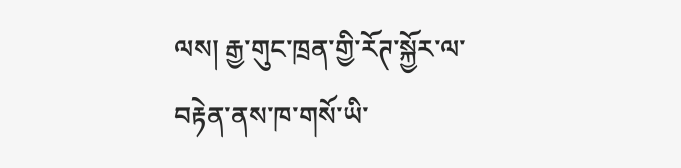ལས། རྒྱ་གུང་ཁྲན་གྱི་རོཊ་སྐྱོར་ལ་བརྟེན་ནས་ཁ་གསོ་ཡི་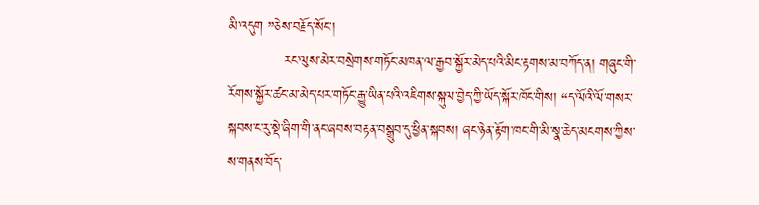མི་འདུག ”ཅེས་བརྗོད་སོང་།
            རང་ལུས་མེར་བསྲེགས་གཏོང་མཁན་ལ་རྒྱབ་སྐྱོར་མེད་པའི་མིང་རྟགས་མ་བཀོད་ན། གཞུང་གི་རོགས་སྐྱོར་ཚང་མ་མེད་པར་གཏོང་རྒྱུ་ཡིན་པའི་འཇིགས་སྐུལ་བྱེད་ཀྱི་ཡོད་སྐོར་ཁོང་གིས། “ད་ལོའི་ལོ་གསར་སྐབས་ང་རུ་སྡེ་ཞིག་གི་ནང་ཞབས་བརྟན་བསྒྲུབ་དུ་ཕྱིན་སྐབས། ཞང་ཉེན་རྟོག་ཁང་གི་མི་སྣ་ཆེད་མངགས་ཀྱིས་ས་གནས་བོད་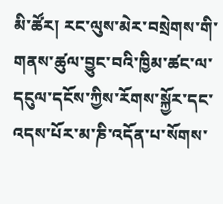མི་ཚོར། རང་ལུས་མེར་བསྲེགས་གི་གནས་ཚུལ་བྱུང་བའི་ཁྱིམ་ཚང་ལ་དངུལ་དངོས་ཀྱིས་རོགས་སྐྱོར་དང་འདས་པོར་མ་ཎི་འདོན་པ་སོགས་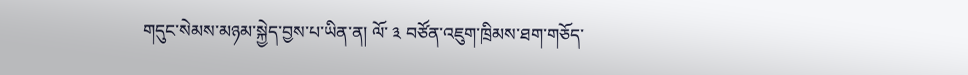གདུང་སེམས་མཉམ་སྐྱེད་བྱས་པ་ཡིན་ན། ལོ་ ༣ བཙོན་འཇུག་ཁྲིམས་ཐག་གཅོད་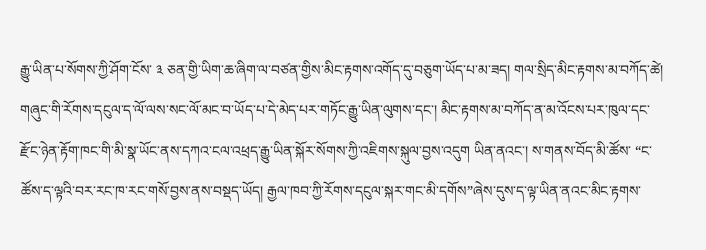རྒྱུ་ཡིན་པ་སོགས་ཀྱི་ཤོག་ངོས་ ༣ ཅན་གྱི་ཡིག་ཆ་ཞིག་ལ་བཙན་གྱིས་མིང་རྟགས་འགོད་དུ་བཅུག་ཡོད་པ་མ་ཟད། གལ་སྲིད་མིང་རྟགས་མ་བཀོད་ཚེ། གཞུང་གི་རོགས་དངུལ་ད་ལོ་ལས་སང་ལོ་མང་བ་ཡོད་པ་དེ་མེད་པར་གཏོང་རྒྱུ་ཡིན་ལུགས་དང་། མིང་རྟགས་མ་བཀོད་ན་མ་འོངས་པར་ཁུལ་དང་རྫོང་ཉེན་རྟོག་ཁང་གི་མི་སྣ་ཡོང་ནས་དཀའ་ངལ་འཕྲད་རྒྱུ་ཡིན་སྐོར་སོགས་ཀྱི་འཇིགས་སྐུལ་བྱས་འདུག ཡིན་ནའང་། ས་གནས་བོད་མི་ཚོས་ “ང་ཚོས་ད་ལྟའི་བར་རང་ཁ་རང་གསོ་བྱས་ནས་བསྡད་ཡོད། རྒྱལ་ཁབ་ཀྱི་རོགས་དངུལ་སྐར་གང་མི་དགོས”ཞེས་དུས་ད་ལྟ་ཡིན་ནའང་མིང་རྟགས་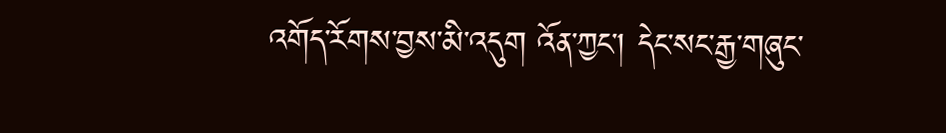འགོད་རོགས་བྱས་མི་འདུག འོན་ཀྱང་། དེང་སང་རྒྱ་གཞུང་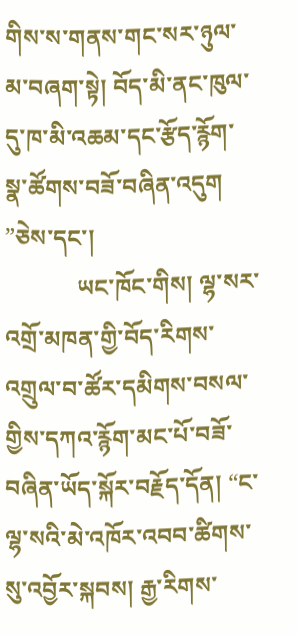གིས་ས་གནས་གང་སར་ཉུལ་མ་བཞག་སྟེ། བོད་མི་ནང་ཁུལ་དུ་ཁ་མི་འཆམ་དང་རྩོད་རྙོག་སྣ་ཚོགས་བཟོ་བཞིན་འདུག ”ཅེས་དང་།
            ཡང་ཁོང་གིས། ལྷ་སར་འགྲོ་མཁན་གྱི་བོད་རིགས་འགྲུལ་བ་ཚོར་དམིགས་བསལ་གྱིས་དཀའ་རྙོག་མང་པོ་བཟོ་བཞིན་ཡོད་སྐོར་བརྗོད་དོན། “ང་ལྷ་སའི་མེ་འཁོར་འབབ་ཚིགས་སུ་འབྱོར་སྐབས། རྒྱ་རིགས་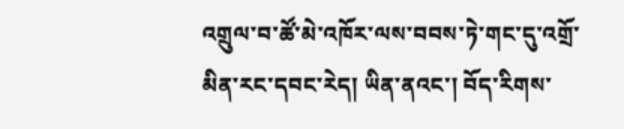འགྲུལ་བ་ཚོ་མེ་འཁོར་ལས་བབས་ཏེ་གང་དུ་འགྲོ་མིན་རང་དབང་རེད། ཡིན་ནའང་། བོད་རིགས་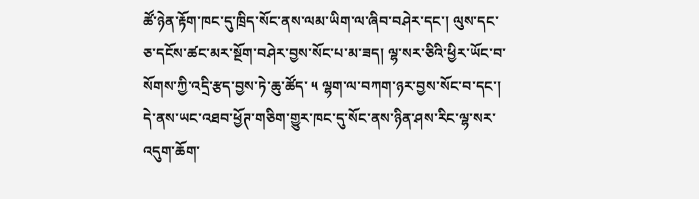ཚོ་ཉེན་རྟོག་ཁང་དུ་ཁྲིད་སོང་ནས་ལམ་ཡིག་ལ་ཞིབ་བཤེར་དང་། ལུས་དང་ཅ་དངོས་ཚང་མར་སྔོག་བཤེར་བྱས་སོང་པ་མ་ཟད། ལྷ་སར་ཅིའི་ཕྱིར་ཡོང་བ་སོགས་ཀྱི་འདྲི་རྩད་བྱས་ཏེ་ཆུ་ཚོད་ ༥ ལྷག་ལ་བཀག་ཉར་བྱས་སོང་བ་དང་། དེ་ནས་ཡང་འཐབ་ཕྱོཊ་གཅིག་གྱུར་ཁང་དུ་སོང་ནས་ཉིན་ཤས་རིང་ལྷ་སར་འདུག་ཆོག་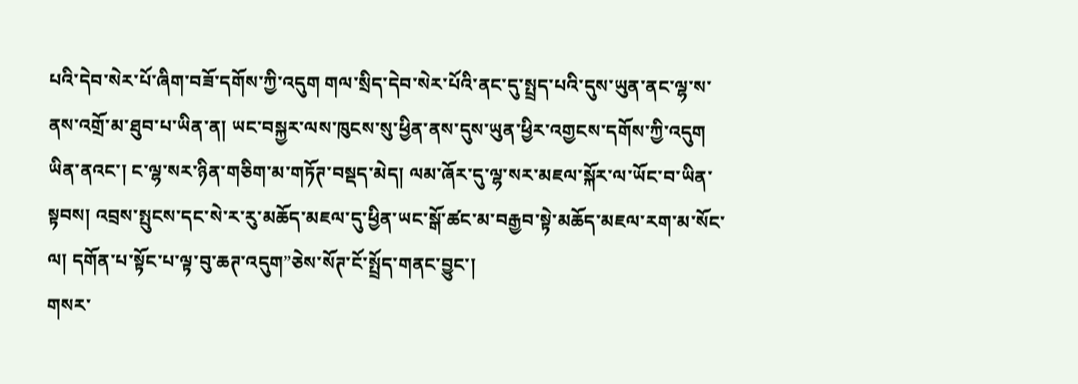པའི་དེབ་སེར་པོ་ཞིག་བཟོ་དགོས་ཀྱི་འདུག གལ་སྲིད་དེབ་སེར་པོའི་ནང་དུ་སྤྲད་པའི་དུས་ཡུན་ནང་ལྷ་ས་ནས་འགྲོ་མ་ཐུབ་པ་ཡིན་ན། ཡང་བསྐྱར་ལས་ཁུངས་སུ་ཕྱིན་ནས་དུས་ཡུན་ཕྱིར་འགྱངས་དགོས་ཀྱི་འདུག ཡིན་ནའང་། ང་ལྷ་སར་ཉིན་གཅིག་མ་གཏོཊ་བསྡད་མེད། ལམ་ཞོར་དུ་ལྷ་སར་མཇལ་སྐོར་ལ་ཡོང་བ་ཡིན་སྟབས། འབྲས་སྤུངས་དང་སེ་ར་རུ་མཆོད་མཇལ་དུ་ཕྱིན་ཡང་སྒོ་ཚང་མ་བརྒྱབ་སྟེ་མཆོད་མཇལ་རག་མ་སོང་ལ། དགོན་པ་སྟོང་པ་ལྟ་བུ་ཆཊ་འདུག”ཅེས་སོཊ་ངོ་སྤྲོད་གནང་བྱུང་།
གསར་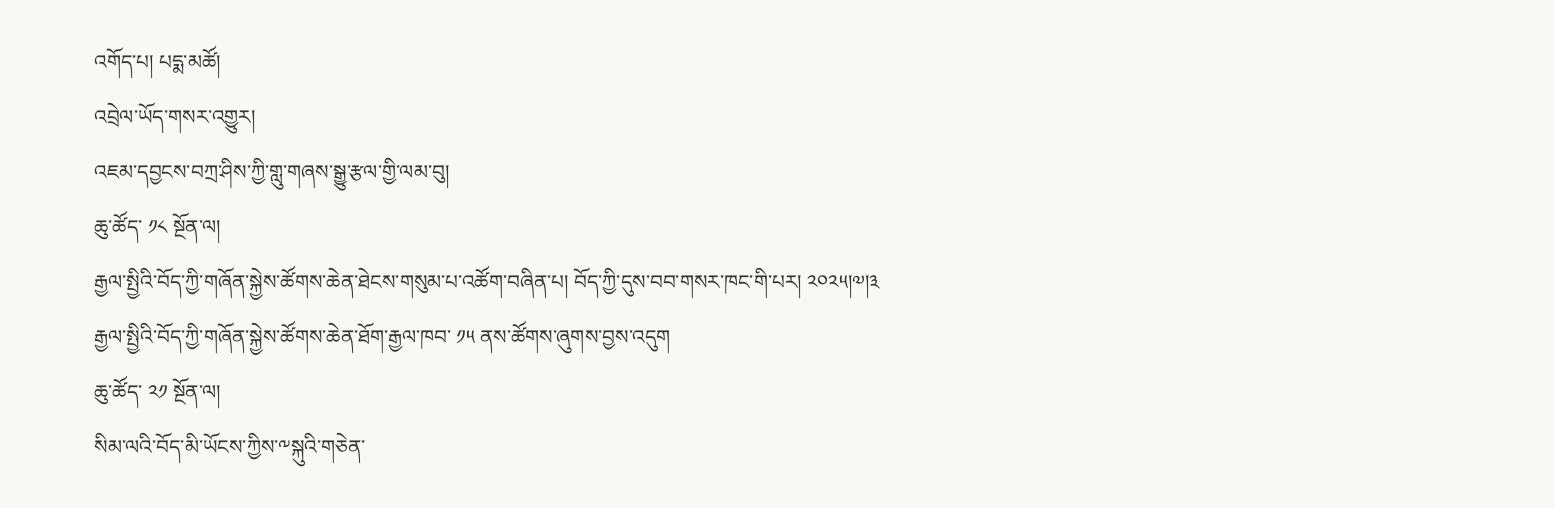འགོད་པ། པདྨ་མཚོ།
འབྲེལ་ཡོད་གསར་འགྱུར།
འཇམ་དབྱངས་བཀྲ་ཤིས་ཀྱི་གླུ་གཞས་སྒྱུ་རྩལ་གྱི་ལམ་བུ།
ཆུ་ཚོད་ ༡༨ སྔོན་ལ།
རྒྱལ་སྤྱིའི་བོད་ཀྱི་གཞོན་སྐྱེས་ཚོགས་ཆེན་ཐེངས་གསུམ་པ་འཚོག་བཞིན་པ། བོད་ཀྱི་དུས་བབ་གསར་ཁང་གི་པར། ༢༠༢༥།༧།༣
རྒྱལ་སྤྱིའི་བོད་ཀྱི་གཞོན་སྐྱེས་ཚོགས་ཆེན་ཐོག་རྒྱལ་ཁབ་ ༡༥ ནས་ཚོགས་ཞུགས་བྱས་འདུག
ཆུ་ཚོད་ ༢༡ སྔོན་ལ།
སིམ་ལའི་བོད་མི་ཡོངས་ཀྱིས་༸སྐུའི་གཅེན་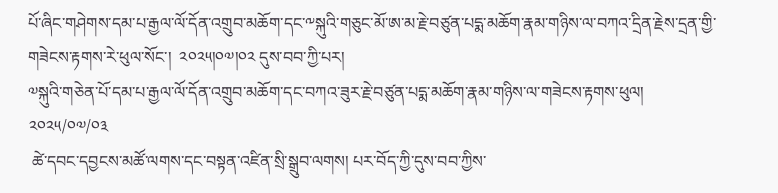པོ་ཞིང་གཤེགས་དམ་པ་རྒྱལ་ལོ་དོན་འགྲུབ་མཆོག་དང་༸སྐུའི་གཅུང་མོ་ཨ་མ་རྗེ་བཙུན་པདྨ་མཆོག་རྣམ་གཉིས་ལ་བཀའ་དྲིན་རྗེས་དྲན་གྱི་གཟེངས་རྟགས་རེ་ཕུལ་སོང་།  ༢༠༢༥།༠༧།༠༢ དུས་བབ་ཀྱི་པར།
༧སྐུའི་གཅེན་པོ་དམ་པ་རྒྱལ་ལོ་དོན་འགྲུབ་མཆོག་དང་བཀའ་ཟུར་རྗེ་བཙུན་པདྨ་མཆོག་རྣམ་གཉིས་ལ་གཟེངས་རྟགས་ཕུལ།
༢༠༢༥/༠༧/༠༣
 ཚེ་དབང་དབྱངས་མཚོ་ལགས་དང་བསྟན་འཛིན་སྲི་སྒྲུབ་ལགས། པར་བོད་ཀྱི་དུས་བབ་ཀྱིས་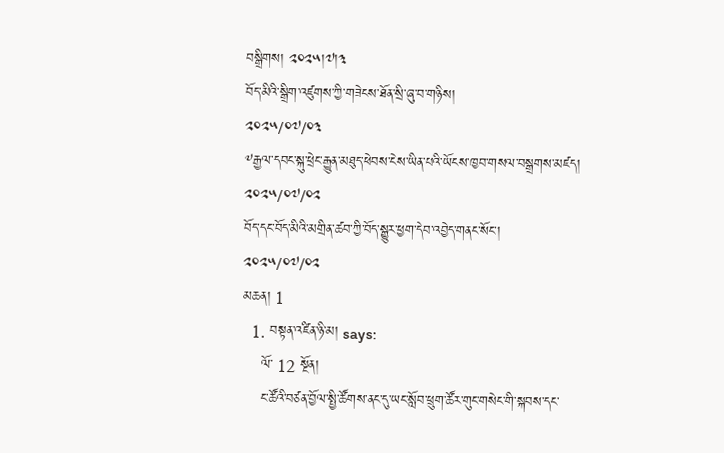བསྒྲིགས། ༢༠༢༥།༧།༣
བོད་མིའི་སྒྲིག་འཛུགས་ཀྱི་གཟེངས་ཐོན་སྲི་ཞུ་བ་གཉིས།
༢༠༢༥/༠༧/༠༣
༸རྒྱལ་དབང་སྐུ་ཕྲེང་རྒྱུན་མཐུད་ཕེབས་ངེས་ཡིན་པའི་ཡོངས་ཁྱབ་གསལ་བསྒྲགས་མཛད།
༢༠༢༥/༠༧/༠༢
བོད་དང་བོད་མིའི་མགྲིན་ཚབ་ཀྱི་བོད་སྒྱུར་ཕྱག་དེབ་འབྱེད་གནང་སོང་།
༢༠༢༥/༠༧/༠༢
མཆན། 1
  1. བསྟན་འཛིན་ཉི་མ། says:
    ལོ་ 12 སྔོན།
    ང་ཚོའི་བཙན་བྱོལ་སྤྱི་ཚོགས་ནང་དུ་ཡང་སློབ་ཕྲུག་ཚོར་གུང་གསེང་གི་སྐབས་དང་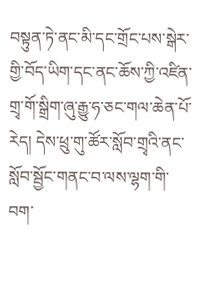བསྟུན་ཏེ་ནང་མི་དང་གྲོང་པས་སྒེར་གྱི་བོད་ཡིག་དང་ནང་ཆོས་ཀྱི་འཛིན་གྲྭ་གོ་སྒྲིག་ཞུ་རྒྱུ་ཧ་ཅང་གལ་ཆེན་པོ་རེད། དེས་ཕྲུ་གུ་ཚོར་སློབ་གྲྭའི་ནང་སློབ་སྦྱོང་གནང་བ་ལས་ལྷག་གི་བག་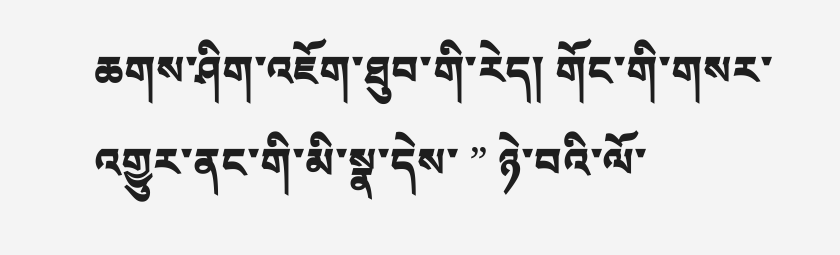ཆགས་ཤིག་འཇོག་ཐུབ་གི་རེད། གོང་གི་གསར་འགྱུར་ནང་གི་མི་སྣ་དེས་ ” ཉེ་བའི་ལོ་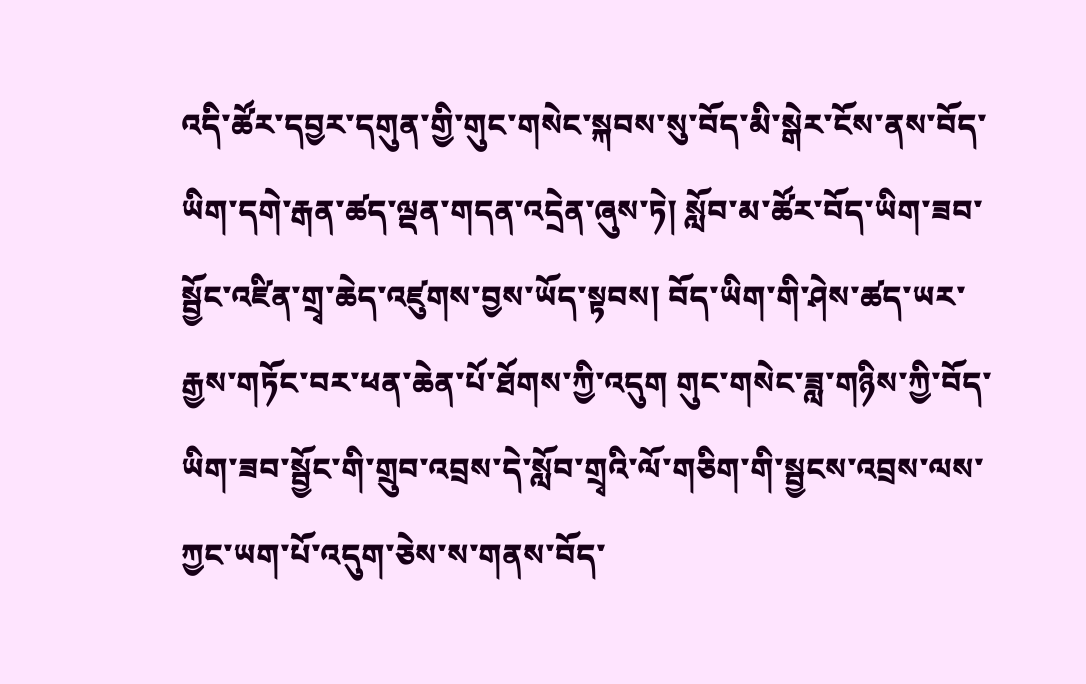འདི་ཚོར་དབྱར་དགུན་གྱི་གུང་གསེང་སྐབས་སུ་བོད་མི་སྒེར་ངོས་ནས་བོད་ཡིག་དགེ་རྒན་ཚད་ལྡན་གདན་འདྲེན་ཞུས་ཏེ། སློབ་མ་ཚོར་བོད་ཡིག་ཟབ་སྦྱོང་འཛིན་གྲྭ་ཆེད་འཛུགས་བྱས་ཡོད་སྟབས། བོད་ཡིག་གི་ཤེས་ཚད་ཡར་རྒྱས་གཏོང་བར་ཕན་ཆེན་པོ་ཐོགས་ཀྱི་འདུག གུང་གསེང་ཟླ་གཉིས་ཀྱི་བོད་ཡིག་ཟབ་སྦྱོང་གི་གྲུབ་འབྲས་དེ་སློབ་གྲྭའི་ལོ་གཅིག་གི་སྦྱངས་འབྲས་ལས་ཀྱང་ཡག་པོ་འདུག་ཅེས་ས་གནས་བོད་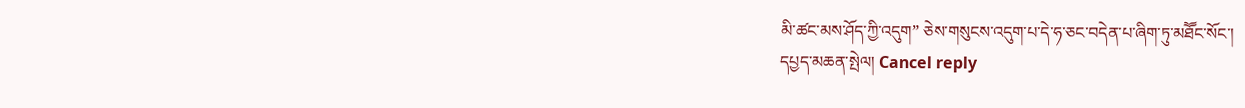མི་ཚང་མས་ཤོད་ཀྱི་འདུག” ཅེས་གསུངས་འདུག་པ་དེ་ཧ་ཅང་བདེན་པ་ཞིག་ཏུ་མཐཽང་སོང་།
དཔྱད་མཆན་སྤེལ། Cancel reply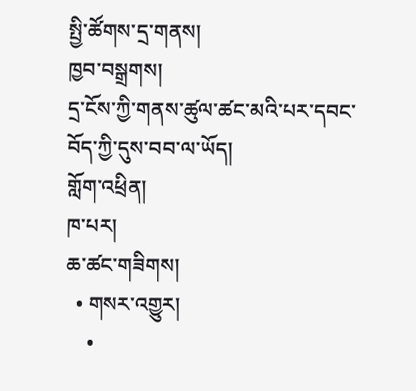སྤྱི་ཚོགས་དྲ་གནས།
ཁྱབ་བསྒྲགས།
དྲ་ངོས་ཀྱི་གནས་ཚུལ་ཚང་མའི་པར་དབང་བོད་ཀྱི་དུས་བབ་ལ་ཡོད།
གློག་འཕྲིན།
ཁ་པར།
ཆ་ཚང་གཟིགས།
  • གསར་འགྱུར།
    •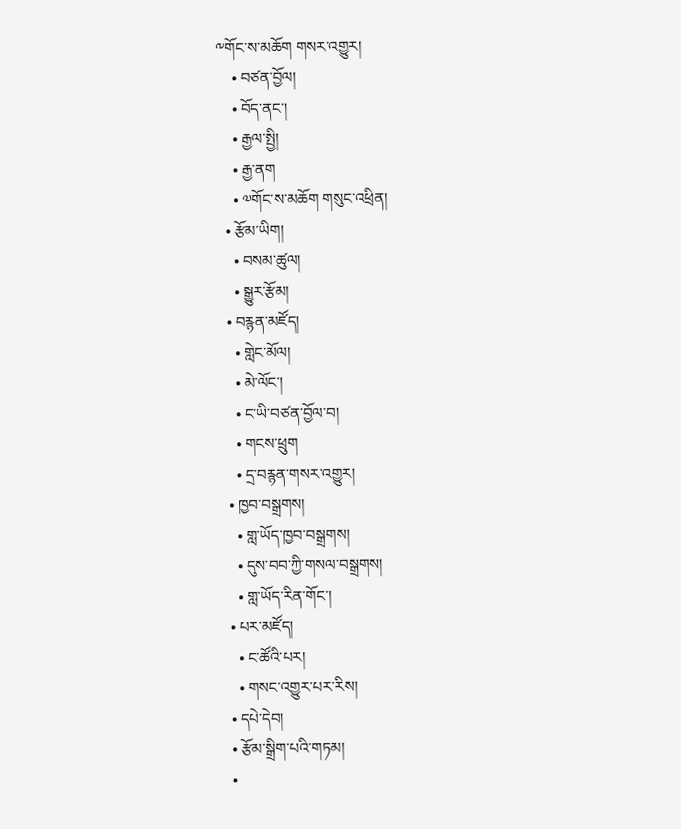༸གོང་ས་མཆོག གསར་འགྱུར།
    • བཙན་བྱོལ།
    • བོད་ནང་།
    • རྒྱལ་སྤྱི།
    • རྒྱ་ནག
    • ༧གོང་ས་མཆོག གསུང་འཕྲིན།
  • རྩོམ་ཡིག།
    • བསམ་ཚུལ།
    • སྒྱུར་རྩོམ།
  • བརྙན་མཛོད།
    • གླེང་མོལ།
    • མེ་ལོང་།
    • ང་ཡི་བཙན་བྱོལ་བ།
    • གངས་ཕྲུག
    • དྲ་བརྙན་གསར་འགྱུར།
  • ཁྱབ་བསྒྲགས།
    • གླ་ཡོད་ཁྱབ་བསྒྲགས།
    • དུས་བབ་ཀྱི་གསལ་བསྒྲགས།
    • གླ་ཡོད་རིན་གོང་།
  • པར་མཛོད།
    • ང་ཚོའི་པར།
    • གསང་འགྱུར་པར་རིས།
  • དཔེ་དེབ།
  • རྩོམ་སྒྲིག་པའི་གཏམ།
  •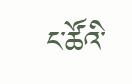ང་ཚོའི་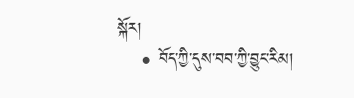སྐོར།
    • བོད་ཀྱི་དུས་བབ་ཀྱི་བྱུང་རིམ།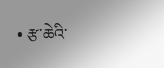• རྩ་ཆེའི་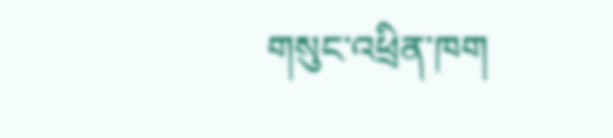གསུང་འཕྲིན་ཁག